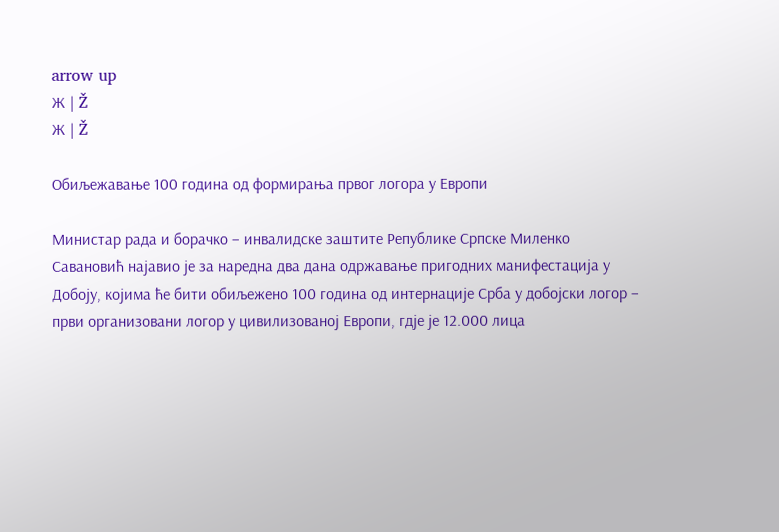arrow up
Ж | Ž
Ж | Ž

Обиљежавање 100 година од формирања првог логора у Европи

Министар рада и борачко – инвалидске заштите Републике Српске Миленко Савановић најавио је за наредна два дана одржавање пригодних манифестација у Добоју, којима ће бити обиљежено 100 година од интернације Срба у добојски логор – први организовани логор у цивилизованој Европи, гдје је 12.000 лица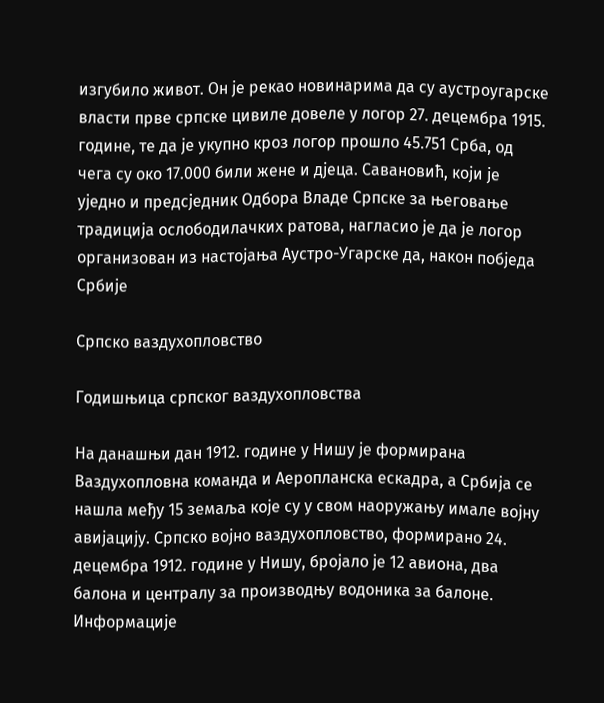изгубило живот. Он је рекао новинарима да су аустроугарске власти прве српске цивиле довеле у логор 27. децембра 1915. године, те да је укупно кроз логор прошло 45.751 Срба, од чега су око 17.000 били жене и дјеца. Савановић, који је уједно и предсједник Одбора Владе Српске за његовање традиција ослободилачких ратова, нагласио је да је логор организован из настојања Аустро-Угарске да, након побједа Србије

Српско ваздухопловство

Годишњица српског ваздухопловства

На данашњи дан 1912. године у Нишу је формирана Ваздухопловна команда и Аеропланска ескадра, а Србија се нашла међу 15 земаља које су у свом наоружању имале војну авијацију. Српско војно ваздухопловство, формирано 24. децембра 1912. године у Нишу, бројало је 12 авиона, два балона и централу за производњу водоника за балоне. Информације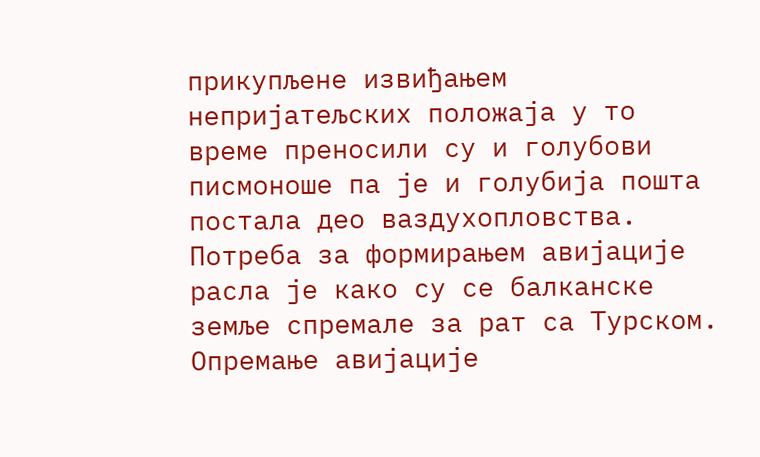прикупљене извиђањем непријатељских положаја у то време преносили су и голубови писмоноше па је и голубија пошта постала део ваздухопловства. Потреба за формирањем авијације расла је како су се балканске земље спремале за рат са Турском. Опремање авијације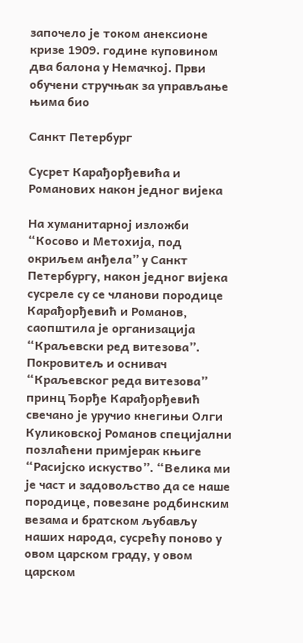започело је током анексионе кризе 1909. године куповином два балона у Немачкој. Први обучени стручњак за управљање њима био

Санкт Петербург

Сусрет Карађорђевића и Романових након једног вијека

На хуманитарној изложби “Косово и Метохија, под окриљем анђела” у Санкт Петербургу, након једног вијека сусреле су се чланови породице Карађорђевић и Романов, саопштила је организација “Краљевски ред витезова”. Покровитељ и оснивач “Краљевског реда витезова” принц Ђорђе Карађорђевић свечано је уручио кнегињи Олги Куликовској Романов специјални позлаћени примјерак књиге “Расијско искуство”. “Велика ми је част и задовољство да се наше породице, повезане родбинским везама и братском љубављу наших народа, сусрећу поново у овом царском граду, у овом царском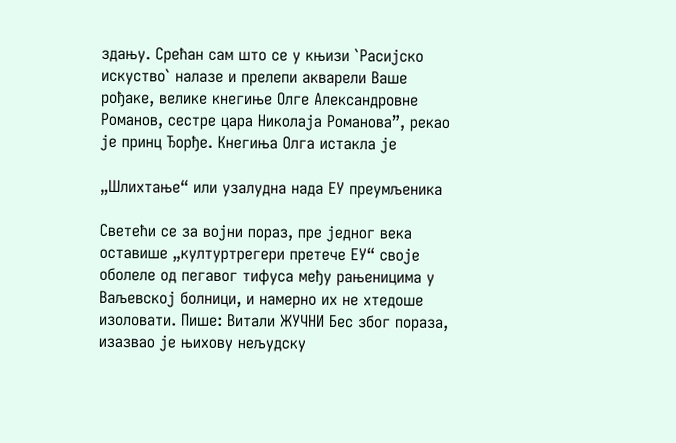здању. Срећан сам што се у књизи `Расијско искуство` налазе и прелепи акварели Ваше рођаке, велике кнегиње Олге Александровне Романов, сестре цара Николаја Романова”, рекао је принц Ђорђе. Кнегиња Олга истакла је

„Шлихтање“ или узалудна нада ЕУ преумљеника

Светећи се за војни пораз, пре једног века оставише „културтрегери претече ЕУ“ своје оболеле од пегавог тифуса међу рањеницима у Ваљевској болници, и намерно их не хтедоше изоловати. Пише: Витали ЖУЧНИ Бес због пораза, изазвао је њихову нељудску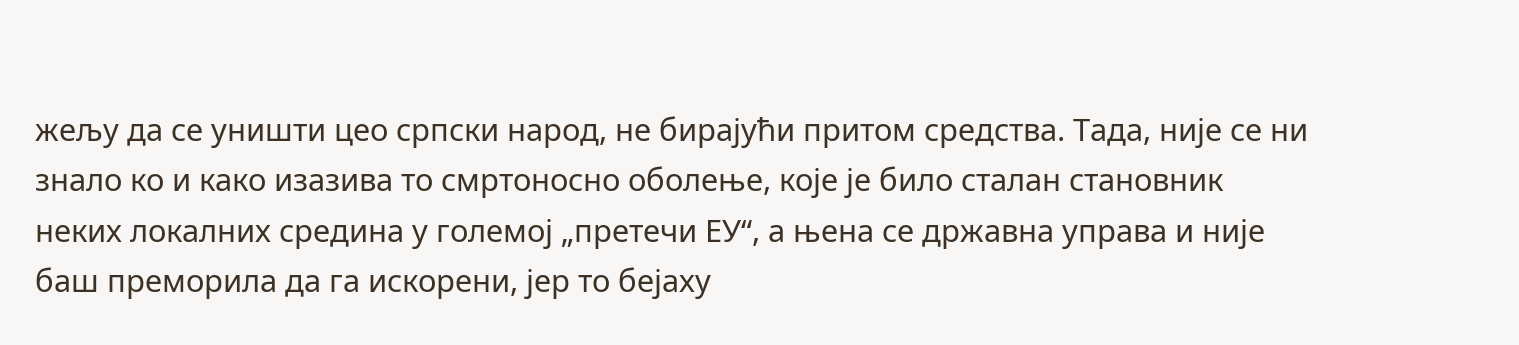жељу да се уништи цео српски народ, не бирајући притом средства. Тада, није се ни знало ко и како изазива то смртоносно оболење, које је било сталан становник неких локалних средина у големој „претечи ЕУ“, а њена се државна управа и није баш преморила да га искорени, јер то бејаху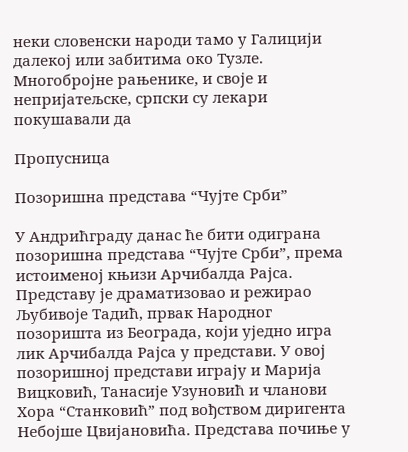неки словенски народи тамо у Галицији далекој или забитима око Тузле. Многобројне рањенике, и своје и непријатељске, српски су лекари покушавали да

Пропусница

Позоришна представа “Чујте Срби”

У Андрићграду данас ће бити одиграна позоришна представа “Чујте Срби”, према истоименој књизи Арчибалда Рајса. Представу је драматизовао и режирао Љубивоје Тадић, првак Народног позоришта из Београда, који уједно игра лик Арчибалда Рајса у представи. У овој позоришној представи играју и Марија Вицковић, Танасије Узуновић и чланови Хора “Станковић” под вођством диригента Небојше Цвијановића. Представа почиње у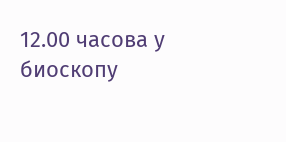12.00 часова у биоскопу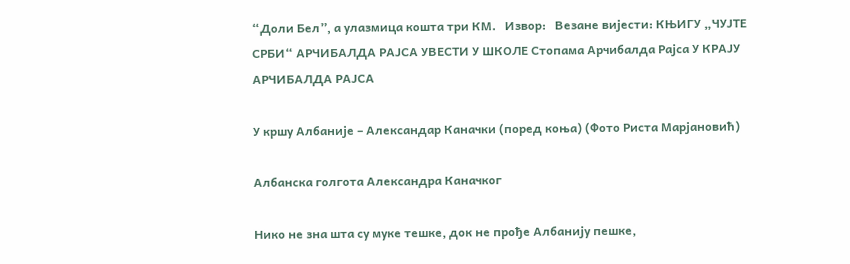“Доли Бел”, а улазмица кошта три КМ.   Извор:   Везане вијести: КЊИГУ „ЧУЈТЕ СРБИ“ АРЧИБАЛДА РАЈСА УВЕСТИ У ШКОЛЕ Стопама Арчибалда Рајса У КРАЈУ АРЧИБАЛДА РАЈСА

У кршу Албаније – Александар Каначки (поред коња) (Фото Риста Марјановић)

Албанска голгота Александра Каначког

Нико не зна шта су муке тешке, док не прође Албанију пешке,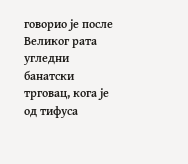говорио је после Великог рата угледни банатски трговац, кога је од тифуса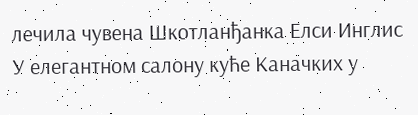лечила чувена Шкотланђанка Елси Инглис У елегантном салону куће Каначких у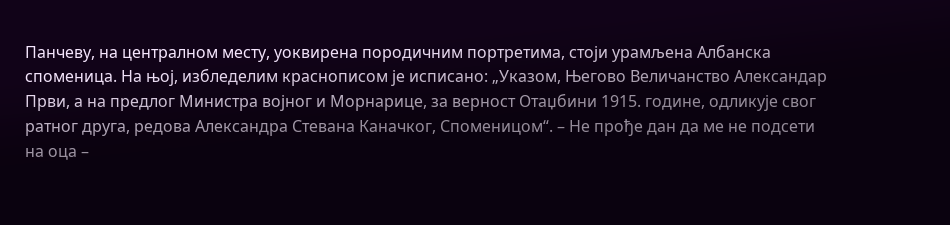Панчеву, на централном месту, уоквирена породичним портретима, стоји урамљена Албанска споменица. На њој, избледелим краснописом је исписано: „Указом, Његово Величанство Александар Први, а на предлог Министра војног и Морнарице, за верност Отаџбини 1915. године, одликује свог ратног друга, редова Александра Стевана Каначког, Споменицом“. – Не прође дан да ме не подсети на оца –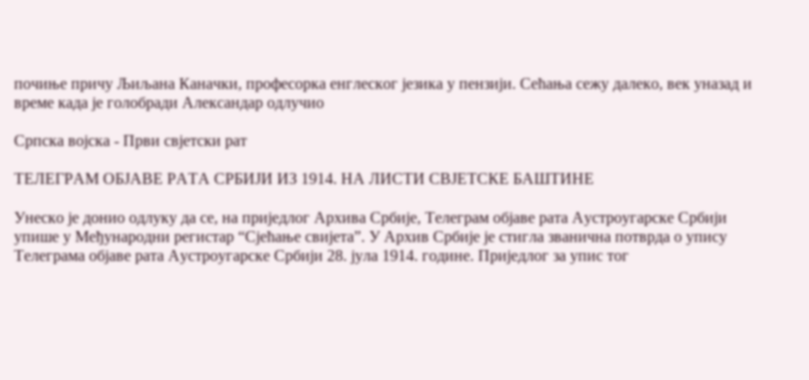почиње причу Љиљана Каначки, професорка енглеског језика у пензији. Сећања сежу далеко, век уназад и време када је голобради Александар одлучио

Српска војска - Први свјетски рат

ТЕЛЕГРАМ ОБЈАВЕ РАТА СРБИЈИ ИЗ 1914. НА ЛИСТИ СВЈЕТСКЕ БАШТИНЕ

Унеско је донио одлуку да се, на приједлог Архива Србије, Телеграм објаве рата Аустроугарске Србији упише у Међународни регистар “Сјећање свијета”. У Архив Србије је стигла званична потврда о упису Телеграма објаве рата Аустроугарске Србији 28. јула 1914. године. Приједлог за упис тог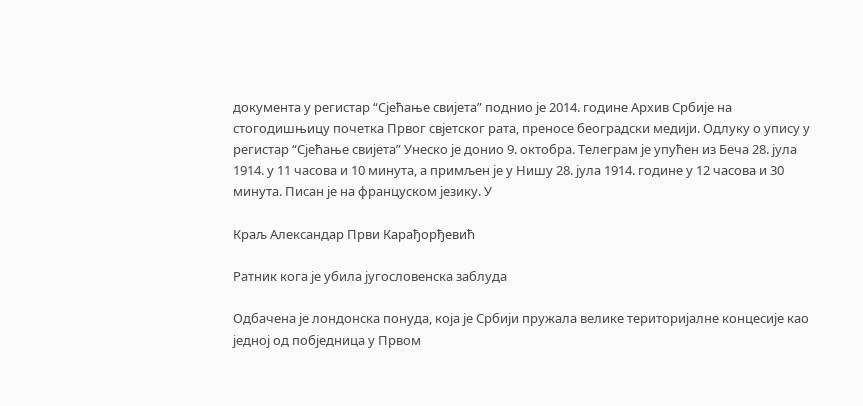документа у регистар “Сјећање свијета” поднио је 2014. године Архив Србије на стогодишњицу почетка Првог свјетског рата, преносе београдски медији. Одлуку о упису у регистар “Сјећање свијета” Унеско је донио 9. октобра. Телеграм је упућен из Беча 28. јула 1914. у 11 часова и 10 минута, а примљен је у Нишу 28. јула 1914. године у 12 часова и 30 минута. Писан је на француском језику. У

Краљ Александар Први Карађорђевић

Ратник кога је убила југословенска заблуда

Одбачена је лондонска понуда, која је Србији пружала велике територијалне концесије као једној од побједница у Првом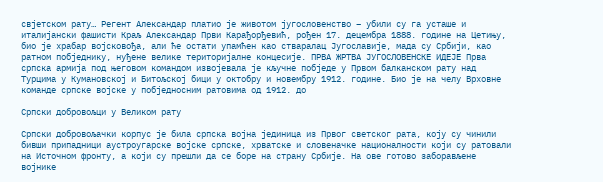свјетском рату… Регент Александар платио је животом југословенство – убили су га усташе и италијански фашисти Краљ Александар Први Карађорђевић, рођен 17. децембра 1888. године на Цетињу, био је храбар војсковођа, али ће остати упамћен као стваралац Југославије, мада су Србији, као ратном побједнику, нуђене велике територијалне концесије. ПРВА ЖРТВА ЈУГОСЛОВЕНСКЕ ИДЕЈЕ Прва српска армија под његовом командом извојевала је кључне побједе у Првом балканском рату над Турцима у Кумановској и Битољској бици у октобру и новембру 1912. године. Био је на челу Врховне команде српске војске у побједносним ратовима од 1912. до

Српски добровољци у Великом рату

Српски добровољачки корпус је била српска војна јединица из Првог светског рата, коју су чинили бивши припадници аустроугарске војске српске, хрватске и словеначке националности који су ратовали на Источном фронту, а који су прешли да се боре на страну Србије. На ове готово заборављене војнике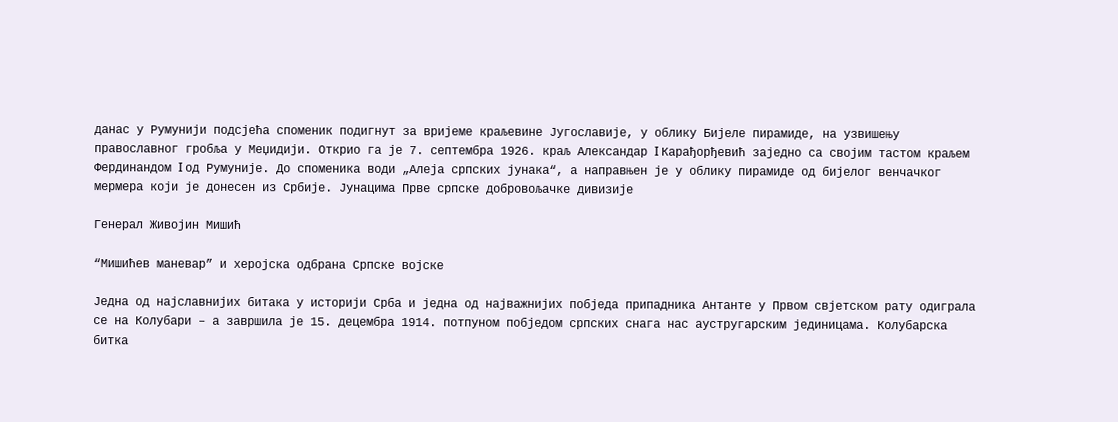данас у Румунији подсјећа споменик подигнут за вријеме краљевине Југославије, у облику Бијеле пирамиде, на узвишењу православног гробља у Меџидији. Открио га је 7. септембра 1926. краљ Александар I Карађорђевић заједно са својим тастом краљем Фердинандом I од Румуније. До споменика води „Алеја српских јунака“, а направњен је у облику пирамиде од бијелог венчачког мермера који је донесен из Србије. Јунацима Прве српске добровољачке дивизије

Генерал Живојин Мишић

“Мишићев маневар” и херојска одбрана Српске војске

Једна од најславнијих битака у историји Срба и једна од најважнијих побједа припадника Антанте у Првом свјетском рату одиграла се на Колубари – а завршила је 15. децембра 1914. потпуном побједом српских снага нас аустругарским јединицама. Колубарска битка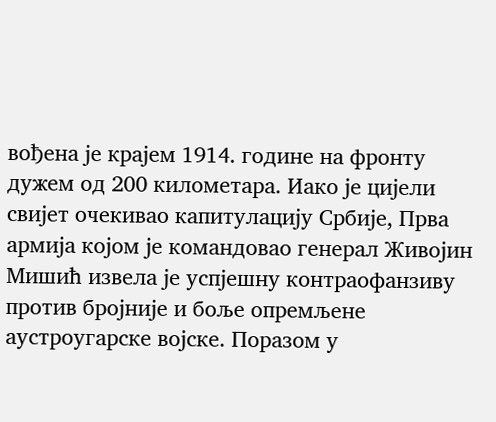вођена је крајем 1914. године на фронту дужем од 200 километара. Иако је цијели свијет очекивао капитулацију Србије, Прва армија којом је командовао генерал Живојин Мишић извела је успјешну контраофанзиву против бројније и боље опремљене аустроугарске војске. Поразом у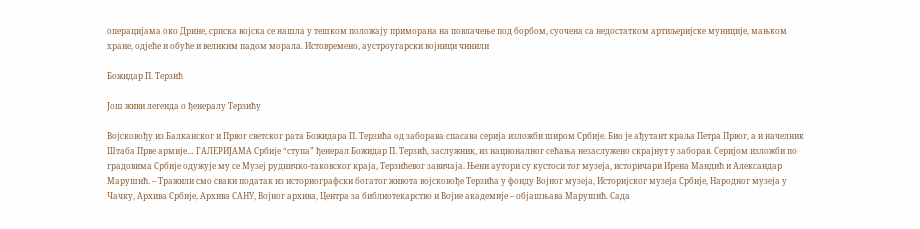операцијама око Дрине, српска војска се нашла у тешком положају приморана на повлачење под борбом, суочена са недостатком артиљеријске муниције, мањком хране, одјеће и обуће и великим падом морала. Истовремено, аустроугарски војници чинили

Божидар П. Терзић

Још живи легенда о ђенералу Терзићу

Војсковођу из Балканског и Првог светског рата Божидара П. Терзића од заборава спасава серија изложби широм Србије. Био је ађутант краља Петра Првог, а и начелник Штаба Прве армије… ГАЛЕРИЈАМА Србије “ступа” ђенерал Божидар П. Терзић, заслужник, из националног сећања незаслужено скрајнут у заборав. Серијом изложби по градовима Србије одужује му се Музеј рудничко-таковског краја, Терзићевог завичаја. Њени аутори су кустоси тог музеја, историчари Ирена Мандић и Александар Марушић. – Тражили смо сваки податак из историографски богатог живота војсковође Терзића у фонду Војног музеја, Историјског музеја Србије, Народнoг музеја у Чачку, Архива Србије, Архива САНУ, Војног архива, Центра за библиотекарство и Војне академије – објашњава Марушић. Сада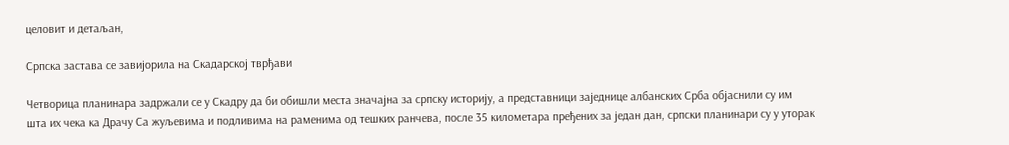целовит и детаљан,

Српска застава се завијорила на Скадарској тврђави

Четворица планинара задржали се у Скадру да би обишли места значајна за српску историју, а представници заједнице албанских Срба објаснили су им шта их чека ка Драчу Са жуљевима и подливима на раменима од тешких ранчева, после 35 километара пређених за један дан, српски планинари су у уторак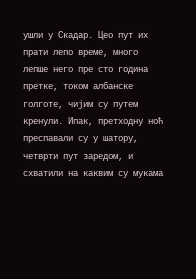ушли у Скадар. Цео пут их прати лепо време, много лепше него пре сто година претке, током албанске голготе, чијим су путем кренули. Ипак, претходну ноћ преспавали су у шатору, четврти пут заредом, и схватили на каквим су мукама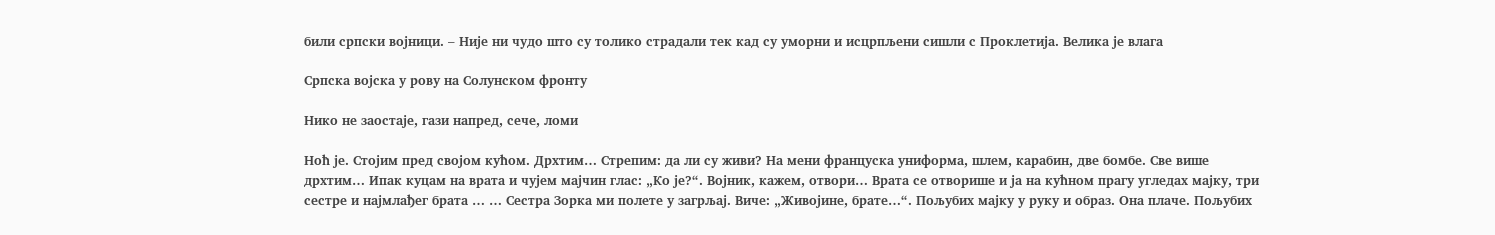били српски војници. – Није ни чудо што су толико страдали тек кад су уморни и исцрпљени сишли с Проклетија. Велика је влага

Српска војска у рову на Солунском фронту

Нико не заостаје, гази напред, сече, ломи

Ноћ је. Стојим пред својом кућом. Дрхтим… Стрепим: да ли су живи? На мени француска униформа, шлем, карабин, две бомбе. Све више дрхтим… Ипак куцам на врата и чујем мајчин глас: „Ко је?“. Војник, кажем, отвори… Врата се отворише и ја на кућном прагу угледах мајку, три сестре и најмлађег брата … … Сестра Зорка ми полете у загрљај. Виче: „Живојине, брате…“. Пољубих мајку у руку и образ. Она плаче. Пољубих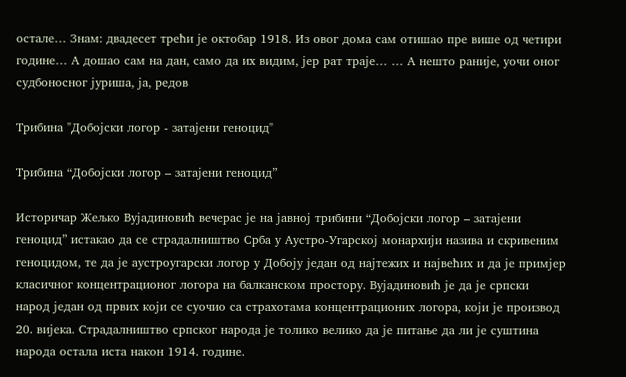остале… Знам: двадесет трећи је октобар 1918. Из овог дома сам отишао пре више од четири године… А дошао сам на дан, само да их видим, јер рат траје… … А нешто раније, уочи оног судбоносног јуриша, ја, редов

Трибина "Добојски логор - затајени геноцид"

Трибина “Добојски логор – затајени геноцид”

Историчар Жељко Вујадиновић вечерас је на јавној трибини “Добојски логор – затајени геноцид” истакао да се страдалништво Срба у Аустро-Угарској монархији назива и скривеним геноцидом, те да је аустроугарски логор у Добоју један од најтежих и највећих и да је примјер класичног концентрационог логора на балканском простору. Вујадиновић је да је српски народ један од првих који се суочио са страхотама концентрационих логора, који је производ 20. вијека. Страдалништво српског народа је толико велико да је питање да ли је суштина народа остала иста након 1914. године.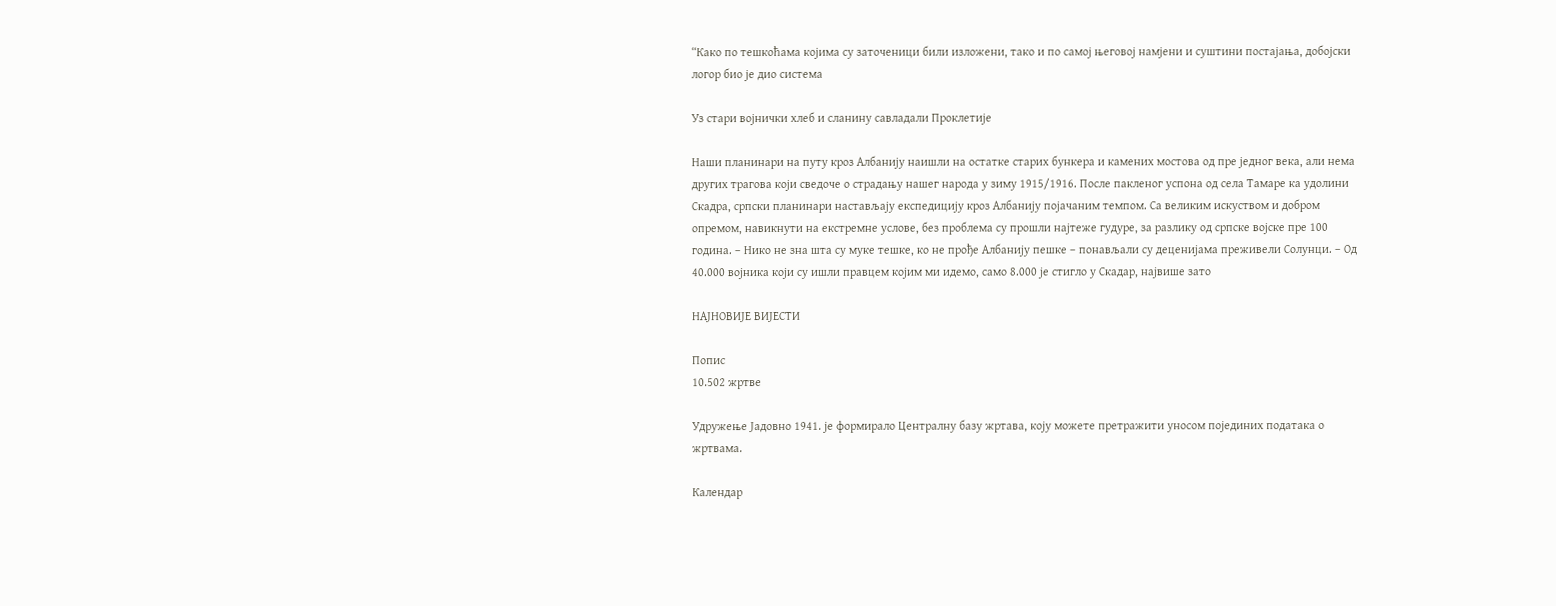“Како по тешкоћама којима су заточеници били изложени, тако и по самој његовој намјени и суштини постајања, добојски логор био је дио система

Уз стари војнички хлеб и сланину савладали Проклетије

Наши планинари на путу кроз Албанију наишли на остатке старих бункера и камених мостова од пре једног века, али нема других трагова који сведоче о страдању нашег народа у зиму 1915/1916. После пакленог успона од села Тамаре ка удолини Скадра, српски планинари настављају експедицију кроз Албанију појачаним темпом. Са великим искуством и добром опремом, навикнути на екстремне услове, без проблема су прошли најтеже гудуре, за разлику од српске војске пре 100 година. – Нико не зна шта су муке тешке, ко не прође Албанију пешке – понављали су деценијама преживели Солунци. – Од 40.000 војника који су ишли правцем којим ми идемо, само 8.000 је стигло у Скадар, највише зато

НАЈНОВИЈЕ ВИЈЕСТИ

Попис
10.502 жртве

Удружење Јадовно 1941. је формирало Централну базу жртава, коју можете претражити уносом појединих података о жртвама.

Календар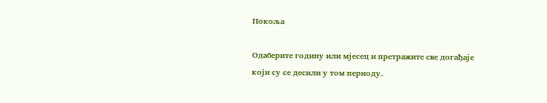Покоља

Одаберите годину или мјесец и претражите све догађаје који су се десили у том периоду.